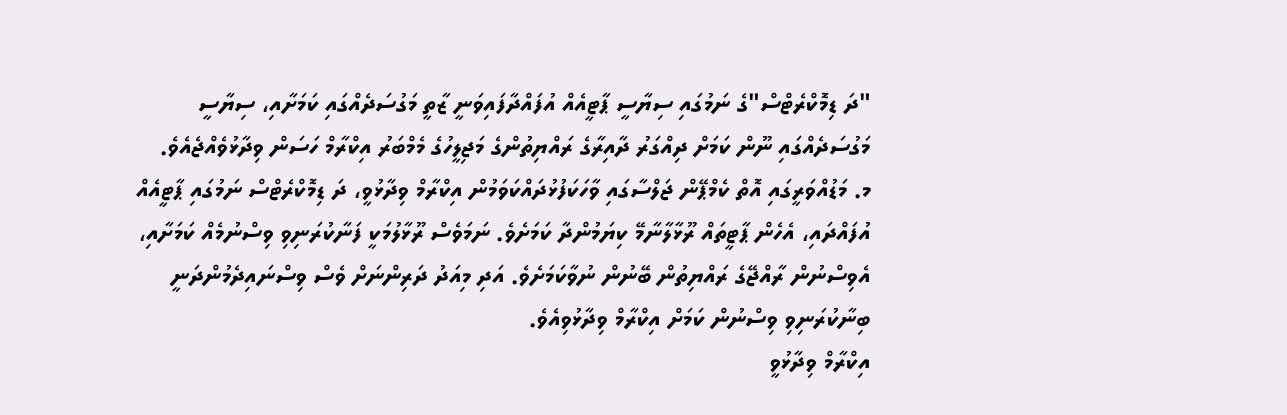"ދަ ޑިމޮކްރެޓްސް"ގެ ނަމުގައި ސިޔާސީ ޕާޓީއެއް އުފައްދާފައިވަނީ ޒާތީ މަގުސަދެއްގައި ކަމަށާއި، ސިޔާސީ މަގުސަދެއްގައި ނޫން ކަމަށް ދިއްގަރު ދާއިރާގެ ރައްޔިތުންގެ މަޖިލީހުގެ މެމްބަރު އިކްރާމް ހަސަން ވިދާޅުވެއްޖެއެވެ.
މ. މަޑުއްވަރީގައި އޮތް ކެމްޕޭން ޖަލްސާގައި ވާހަކަފުޅުދައްކަވަމުން އިކްރާމް ވިދާޅުވީ، ދަ ޑިމޮކްރެޓްސް ނަމުގައި ޕާޓީއެއް އުފައްދައި، އެހެން ޕާޓީތައް ރޫޅާލާނާމޭ ކިޔަމުންދާ ކަމަށެވެ. ނަމަވެސް ރޫޅާލުމަކީ ފަނާކުރަނިވި ވިސްނުމެއް ކަމަށާއި، އެވިސްނުން ރާއްޖޭގެ ރައްޔިތުން ބޭނުން ނުވާކަމަށެވެ. އަދި މިއަދު ދަރިންނަށް ވެސް ވިސްނައިދެމުންދަނީ ބިނާކުރަނިވި ވިސްނުން ކަމަށް އިކްރާމް ވިދާޅުވިއެވެ.
އިކްރާމް ވިދާޅުވީ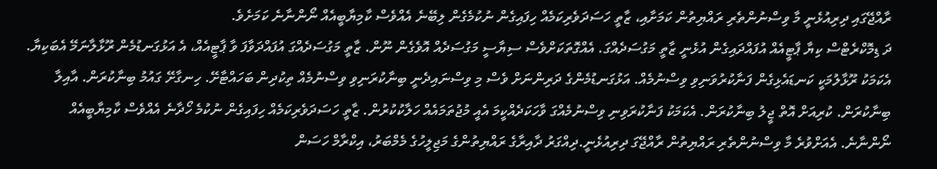ރާއްޖޭގައި ދިރިއުޅެނީ މާ ވިސްނުންތެރި ރައްޔިތުން ކަމަށާއި، ޒާތީ ހަސަދަވެރިކަމެއް ހިފައިގެން ނުކުމެގެން ލިބޭނެ އެއްވެސް ކާމިޔާބީއެއް ނޯންނާނެ ކަމަށެވެ.
ދަ ޑިމޮކްރެޓްސް ކިޔާ ޕާޓީއެއް އުފައްދައިގެން އުޅެނީ ޒާތީ މަގުސަދެއްގަ. އެއްގޮތަކަށްވެސް ސިޔާސީ މަގުސަދެއް އޮވެގެން ނޫން. ޒާތީ މަގުސަދެއްގަ އުފައްދަވާފަ ވާ ޕާޓީއެއް، އެ އަޅުގަނޑުމެން ރޫޅާލާނަމޭ އެބަކިޔާ. އެކަމަކު ރޫޅާލުމަކީ ކަނޑައެޅިގެން ފަނާކުރުވަނިވި ވިސްނުމެއް. އަޅުގަނޑުމެންގެ ދަރިންނަށް ވެސް މި ވިސްނައިދެނީ ބިނާކުރަނިވި ވިސްނުމެއް ތިކުދިން ބަހައްޓާށޭ. ހިނގާށޭ ގައުމު ބިނާކުރަން. އާއިލާ ބިނާކުރަން. ކުރިއަށް އޮތް ޖީލު ބިނާކުރަން. އެކަމަކު ފަނާކުރަވިނި ވިސްނުމެއްގަ ވާހަކަދެއްކީމަ އެއީ މުޖުތަމައެއް ހަލާކުކުރުން. ޒާތީ ހަސަދަވެރިކަމެއް ހިފައިގެން ނުކުމެ ހޯދާނެ އެއްވެސް ކާމިޔާބީއެއް ނޯންނާނެ. އެއަށްވުރެ މާ ވިސްނުންތެރި ރައްޔިތުން ރާއްޖޭގަ ދިރިއުޅެނީ.ދިއްގަރު ދާއިރާގެ ރައްޔިތުންގެ މަޖިލީހުގެ މެމްބަރު، އިކްރާމް ހަސަން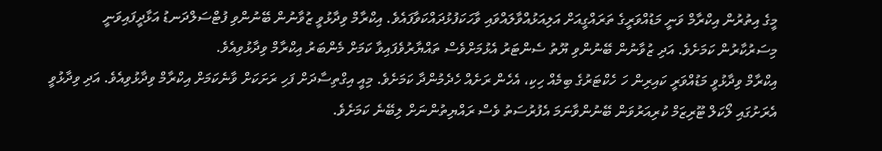މީގެ އިތުރުން އިކްރާމް ވަނީ މަޑުއްވަރީގެ ތަރައްގީއަށް އަލިއަޅުއްވާލައްވައި ވާހަކަފުޅުދައްކަވާފައެވެ. އިކްރާމް ވިދާޅުވީ ޒުވާނުން ބޭނުންވި ފުޓްސަލްދަނޑު އަޅާދީފައިވަނީ މިސަރުކާރުން ކަމަށެވެ. އަދި ޒުވާނުން ބޭނުންވި ޔޫތު ސެންޓަރު އެޅުމަށްވެސް ތައްޔާރުވެފައިވާ ކަމަށް މެންބަރު އިކްރާމް ވިދާޅުވިއެވެ.
އިކްރާމް ވިދާޅުވީ މަޑުއްވަރީ ކައިރިން ހަ ހެކްޓަރުގެ ބިމެއް ހިކި، އެހެން ރަށެއް ހެދެމުންދާ ކަމަށެވެ. މިއީ އިގްތިސާދަށް ފަހި ރަށަކަށް ވާނެކަމަށް އިކްރާމް ވިދާޅުވިއެވެ. އަދި ވިދާޅުވީ އެރަށުގައި ލޯކަލް ޓޫރިޒަމް ކުރިއަރުވަން ބޭނުންވާނަމަ އެފުރުސަތު ވެސް ރައްޔިތުންނަށް ލިބޭނެ ކަމަށެވެ.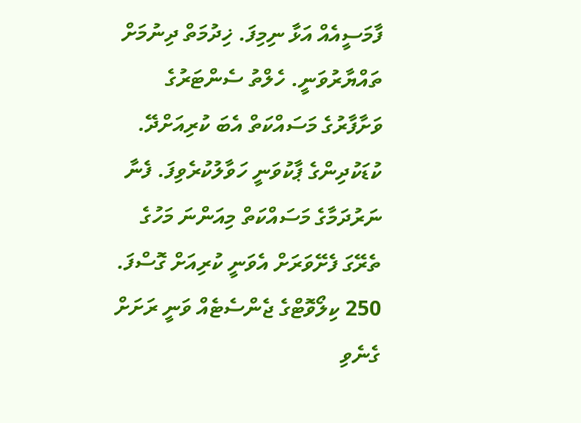ފާމަސީއެއް އަޅާ ނިމިފަ. ޚިދުމަތް ދިނުމަށް ތައްޔާރުވަނީ. ހެލްތު ސެންޓަރުގެ ވަށާފާރުގެ މަސައްކަތް އެބަ ކުރިއަށްދޭ. ކުޑަކުދިންގެ ޕާކުވަނީ ހަވާލުކުރެވިފަ. ފެނާ ނަރުދަމާގެ މަސައްކަތް މިއަންނަ މަހުގެ ތެރޭގަ ފެށޭވަރަށް އެވަނީ ކުރިއަށް ގޮސްފަ. 250 ކިލޯވޮޓްގެ ޖެންސެޓެއް ވަނީ ރަށަށް ގެނެވި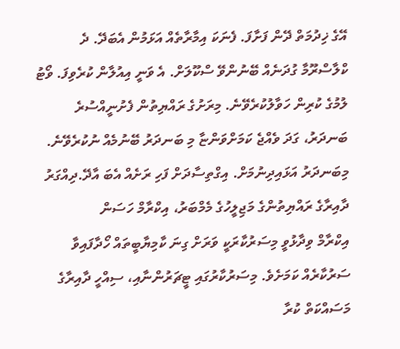އޭގެ ޚިދުމަތް ދޭން ފަށާފަ. ފެނަކަ އިމާރާތެއް އަޅަމުން އެބަދޭ. ދެ ކްލާސްރޫމާ ގުދަނެއް ބޭނުންވޭ ސްކޫލަށް. އެ ވަނީ އިއުލާން ކުރެވިފަ. ވޯޓު ލުމުގެ ކުރިން ހަވާލުކުރެވޭނެ. މިރަށުގެ ރައްޔިތުން ފެށުނީއްސުރެ ބަނދަރު، ގަދަ ވެއްޖެ ކަމަށްވަންޏާ މި ބަނދަރު ބޭނުމެއް ނުކުރެވޭނެ. މިބަނދަރު އަޅައިދިނުމަށް. އިގްތިސާދަށް ފަހި ރަށެއް އެބަ އާދޭ.ދިއްގަރު ދާއިރާގެ ރައްޔިތުންގެ މަޖިލީހުގެ މެމްބަރު، އިކްރާމް ހަސަން
އިކްރާމް ވިދާޅުވީ މިސަރުކާރަކީ ވަރަށް ގިނަ ކާމިޔާބީތައް ހޯދާފައިވާ ސަރުކާރެއް ކަމަށެވެ. މިސަރުކާރުގައި ޓީޗަރުންނާއި، ސިއްހީ ދާއިރާގެ މަސައްކަތް ކުރާ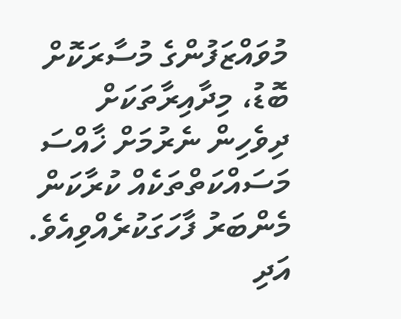މުވައްޒަފުންގެ މުސާރަކޮށް ބޮޑު، މިދާއިރާތަކަށް ދިވެހިން ނެރުމަށް ޚާއްސަ މަސައްކަތްތަކެއް ކުރާކަން މެންބަރު ފާހަގަކުރެއްވިއެވެ. އަދި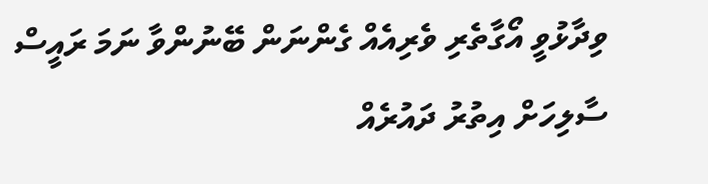ވިދާޅުވީ އޯގާތެރި ވެރިއެއް ގެންނަން ބޭނުންވާ ނަމަ ރައީސް ސާލިހަށް އިތުރު ދައުރެއް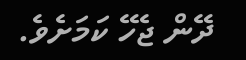ދޭން ޖެހޭ ކަމަށެވެ.